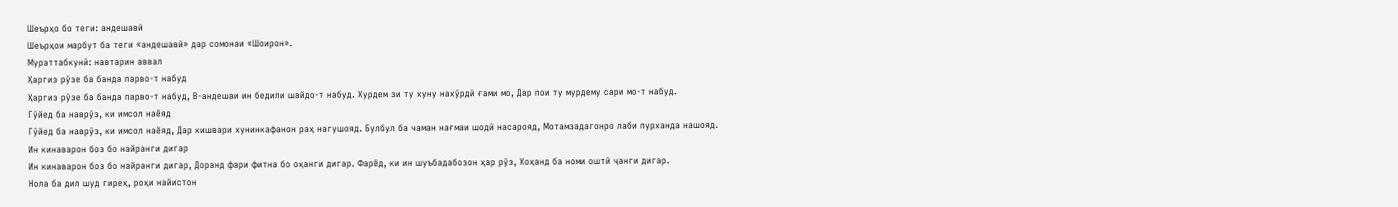Шеърҳо бо теги: андешавӣ
Шеърҳои марбут ба теги «андешавӣ» дар сомонаи «Шоирон».
Мураттабкунӣ: навтарин аввал
Ҳаргиз рӯзе ба банда парво-т набуд
Ҳаргиз рӯзе ба банда парво-т набуд, В-андешаи ин бедили шайдо-т набуд. Хурдем зи ту хуну нахӯрдӣ ғами мо, Дар пои ту мурдему сари мо-т набуд.
Гӯйед ба наврӯз, ки имсол наёяд
Гӯйед ба наврӯз, ки имсол наёяд, Дар кишвари хунинкафанон раҳ нагушояд. Булбул ба чаман нағмаи шодӣ насарояд, Мотамзадагонро лаби пурханда нашояд.
Ин кинаварон боз бо найранги дигар
Ин кинаварон боз бо найранги дигар, Доранд фари фитна бо оҳанги дигар. Фарёд, ки ин шуъбадабозон ҳар рӯз, Хоҳанд ба номи оштӣ ҷанги дигар.
Нола ба дил шуд гиреҳ, роҳи найистон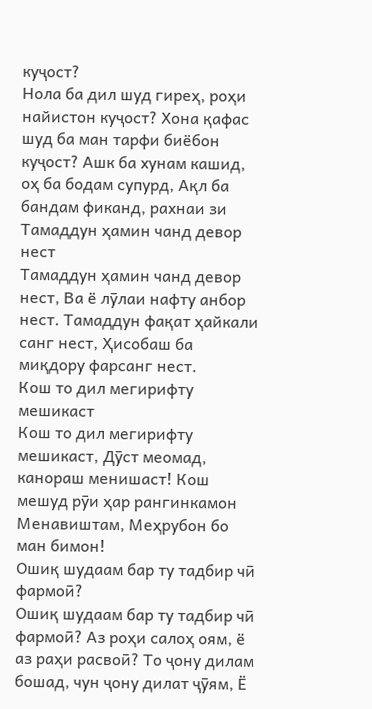куҷост?
Нола ба дил шуд гиреҳ, роҳи найистон куҷост? Хона қафас шуд ба ман тарфи биёбон куҷост? Ашк ба хунам кашид, оҳ ба бодам супурд, Ақл ба бандам фиканд, рахнаи зи
Тамаддун ҳамин чанд девор нест
Тамаддун ҳамин чанд девор нест, Ва ё лӯлаи нафту анбор нест. Тамаддун фақат ҳайкали санг нест, Ҳисобаш ба миқдору фарсанг нест.
Кош то дил мегирифту мешикаст
Кош то дил мегирифту мешикаст, Дӯст меомад, канораш менишаст! Кош мешуд рӯи ҳар рангинкамон Менавиштам, Меҳрубон бо ман бимон!
Ошиқ шудаам бар ту тадбир чӣ фармоӣ?
Ошиқ шудаам бар ту тадбир чӣ фармоӣ? Аз роҳи салоҳ оям, ё аз раҳи расвоӣ? То ҷону дилам бошад, чун ҷону дилат ҷӯям, Ё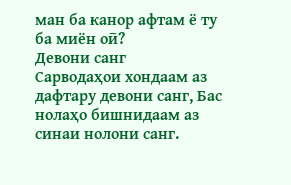ман ба канор афтам ё ту ба миён оӣ?
Девони санг
Сарводаҳои хондаам аз дафтару девони санг, Бас нолаҳо бишнидаам аз синаи нолони санг.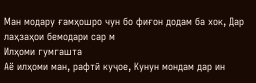Ман модару ғамҳошро чун бо фиғон додам ба хок, Дар лаҳзаҳои бемодари сар м
Илҳоми гумгашта
Аё илҳоми ман, рафтӣ куҷое, Кунун мондам дар ин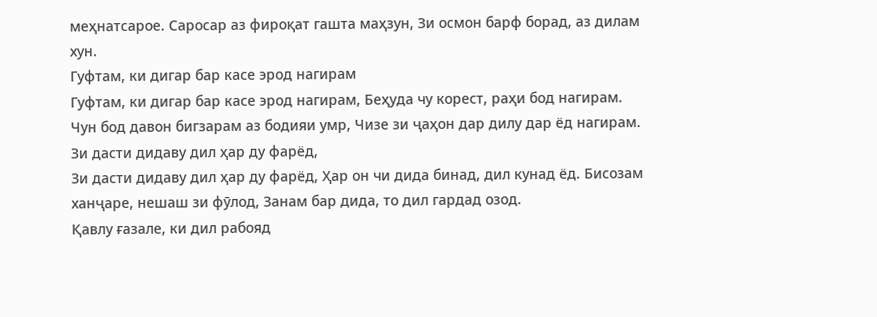меҳнатсарое. Саросар аз фироқат гашта маҳзун, Зи осмон барф борад, аз дилам хун.
Гуфтам, ки дигар бар касе эрод нагирам
Гуфтам, ки дигар бар касе эрод нагирам, Беҳуда чу корест, раҳи бод нагирам. Чун бод давон бигзарам аз бодияи умр, Чизе зи ҷаҳон дар дилу дар ёд нагирам.
Зи дасти дидаву дил ҳар ду фарёд,
Зи дасти дидаву дил ҳар ду фарёд, Ҳар он чи дида бинад, дил кунад ёд. Бисозам ханҷаре, нешаш зи фӯлод, Занам бар дида, то дил гардад озод.
Қавлу ғазале, ки дил рабояд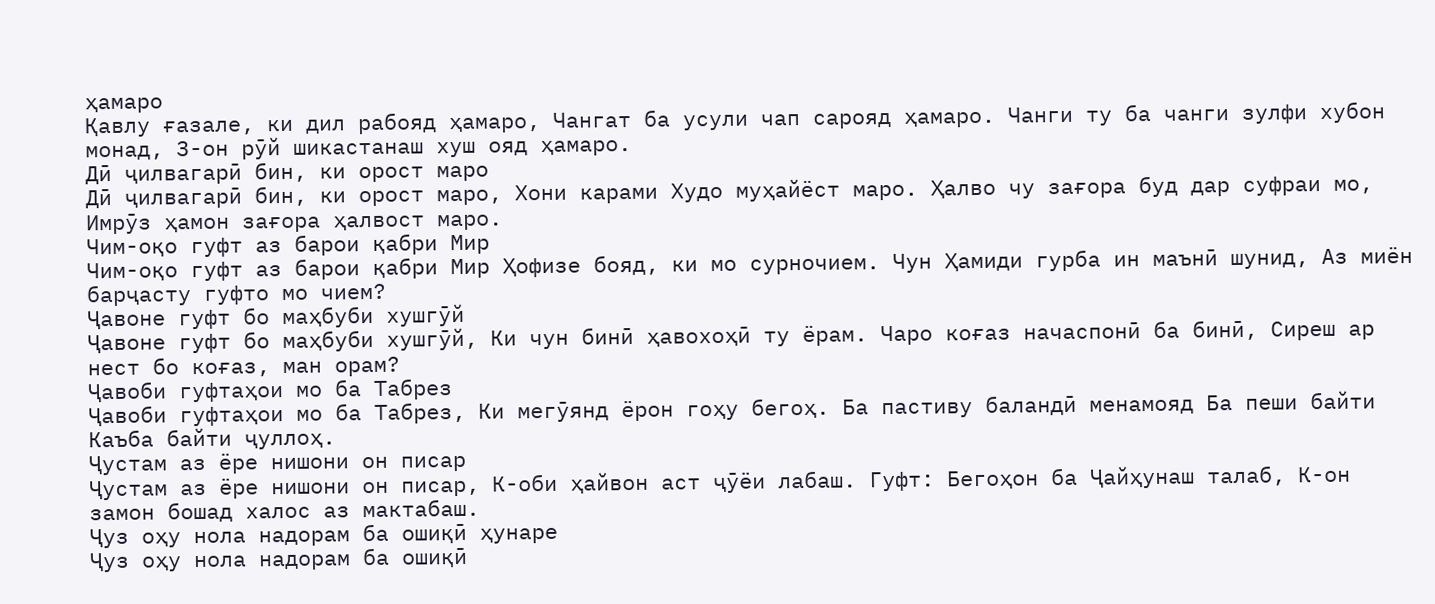ҳамаро
Қавлу ғазале, ки дил рабояд ҳамаро, Чангат ба усули чап сарояд ҳамаро. Чанги ту ба чанги зулфи хубон монад, З-он рӯй шикастанаш хуш ояд ҳамаро.
Дӣ ҷилвагарӣ бин, ки орост маро
Дӣ ҷилвагарӣ бин, ки орост маро, Хони карами Худо муҳайёст маро. Ҳалво чу зағора буд дар суфраи мо, Имрӯз ҳамон зағора ҳалвост маро.
Чим-оқо гуфт аз барои қабри Мир
Чим-оқо гуфт аз барои қабри Мир Ҳофизе бояд, ки мо сурночием. Чун Ҳамиди гурба ин маънӣ шунид, Аз миён барҷасту гуфто мо чием?
Ҷавоне гуфт бо маҳбуби хушгӯй
Ҷавоне гуфт бо маҳбуби хушгӯй, Ки чун бинӣ ҳавохоҳӣ ту ёрам. Чаро коғаз начаспонӣ ба бинӣ, Сиреш ар нест бо коғаз, ман орам?
Ҷавоби гуфтаҳои мо ба Табрез
Ҷавоби гуфтаҳои мо ба Табрез, Ки мегӯянд ёрон гоҳу бегоҳ. Ба пастиву баландӣ менамояд Ба пеши байти Каъба байти ҷуллоҳ.
Ҷустам аз ёре нишони он писар
Ҷустам аз ёре нишони он писар, К-оби ҳайвон аст ҷӯёи лабаш. Гуфт: Бегоҳон ба Ҷайҳунаш талаб, К-он замон бошад халос аз мактабаш.
Ҷуз оҳу нола надорам ба ошиқӣ ҳунаре
Ҷуз оҳу нола надорам ба ошиқӣ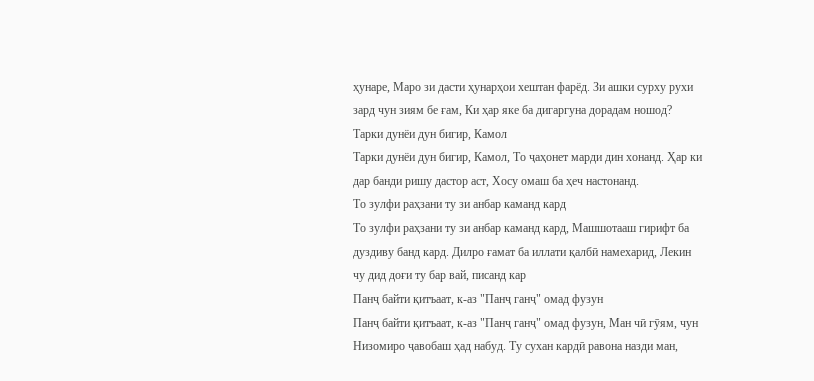ҳунаре, Маро зи дасти ҳунарҳои хештан фарёд. Зи ашки сурху рухи зард чун зиям бе ғам, Ки ҳар яке ба дигаргуна дорадам ношод?
Тарки дунёи дун бигир, Камол
Тарки дунёи дун бигир, Камол, То ҷаҳонет марди дин хонанд. Ҳар ки дар банди ришу дастор аст, Хосу омаш ба ҳеч настонанд.
То зулфи раҳзани ту зи анбар каманд кард
То зулфи раҳзани ту зи анбар каманд кард, Машшотааш гирифт ба дуздиву банд кард. Дилро ғамат ба иллати қалбӣ намехарид, Лекин чу дид доғи ту бар вай, писанд кар
Панҷ байти қитъаат, к-аз "Панҷ ганҷ" омад фузун
Панҷ байти қитъаат, к-аз "Панҷ ганҷ" омад фузун, Ман чӣ гӯям, чун Низомиро ҷавобаш ҳад набуд. Ту сухан кардӣ равона назди ман,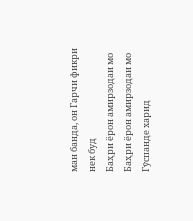ман банда, он Гарчи фикри нек буд
Баҳри ёрон амирзодаи мо
Баҳри ёрон амирзодаи мо Гӯспанде харид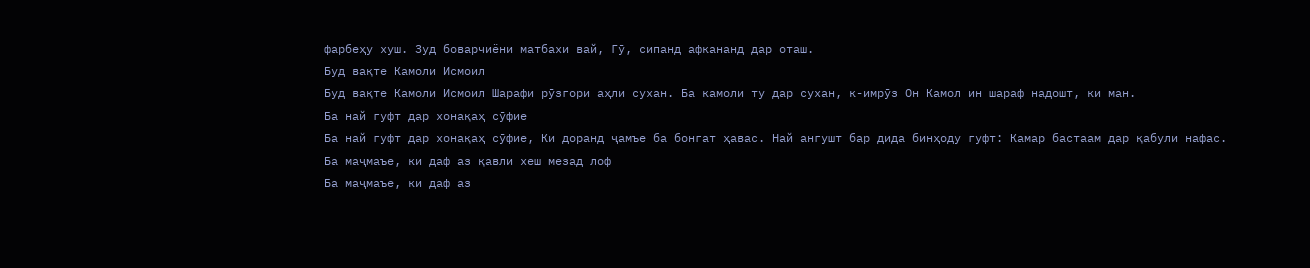фарбеҳу хуш. Зуд боварчиёни матбахи вай, Гӯ, сипанд афкананд дар оташ.
Буд вақте Камоли Исмоил
Буд вақте Камоли Исмоил Шарафи рӯзгори аҳли сухан. Ба камоли ту дар сухан, к-имрӯз Он Камол ин шараф надошт, ки ман.
Ба най гуфт дар хонақаҳ сӯфие
Ба най гуфт дар хонақаҳ сӯфие, Ки доранд ҷамъе ба бонгат ҳавас. Най ангушт бар дида бинҳоду гуфт: Камар бастаам дар қабули нафас.
Ба маҷмаъе, ки даф аз қавли хеш мезад лоф
Ба маҷмаъе, ки даф аз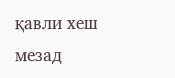қавли хеш мезад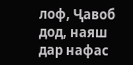лоф, Ҷавоб дод, наяш дар нафас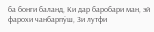ба бонги баланд, Ки дар баробари ман, эй фарохи чанбарпӯш, Зи лутфи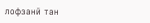лофзанӣ тан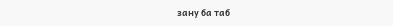зану ба таб